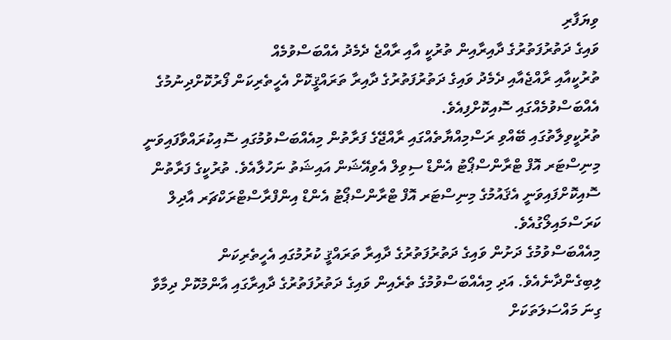ވިޔަފާރި
ވައިގެ ދަތުރުފަތުރުގެ ދާއިރާއިން ތުރުކީ އާއި ރާއްޖެ ދެމެދު އެއްބަސްވުމެއް
ތުރުކީއާއި ރާއްޖެއާއި ދެމެދު ވައިގެ ދަތުރުފަތުރުގެ ދާއިރާ ތަރައްޤީކޮށް އެހީތެރިކަން ފޯރުކޮށްދިނުމުގެ އެއްބަސްވުމެއްގައި ސޮއިކޮށްފިއެވެ.
ތުރުކީވިލާތުގައި ބޭއްވި ރަސްމިއްޔާތެއްގައި ރާއްޖޭގެ ފަރާތުން މިއެއްބަސްވުމުގައި ސޮއިކުރައްވާފައިވަނީ މިނިސްޓަރ އޮފް ޓްރާންސްޕޯޓު އެންޑް ސިވިލް އެވިއޭޝަން އައިޝަތު ނަހުލާއެވެ. ތުރުކީގެ ފަރާތުން ސޮއިކޮށްފައިވަނީ އެޤައުމުގެ މިނިސްޓަރ އޮފް ޓްރާންސްޕޯޓު އެންޑް އިންފްރާސްޓްރަކްޗަރ އާދިލް ކަރަސްމައިލޯގުއެވެ.
މިއެއްބަސްވުމުގެ ދަށުން ވައިގެ ދަތުރުފަތުރުގެ ދާއިރާ ތަރައްޤީ ކުރުމުގައި އެހީތެރިކަން ލިބިގެންދާނެއެވެ. އަދި މިއެއްބަސްވުމުގެ ތެރެއިން ވައިގެ ދަތުރުފަތުރުގެ ދާއިރާގައި އާންމުކޮށް ދިމާވާ ގިނަ މައްސަލަތަކަށް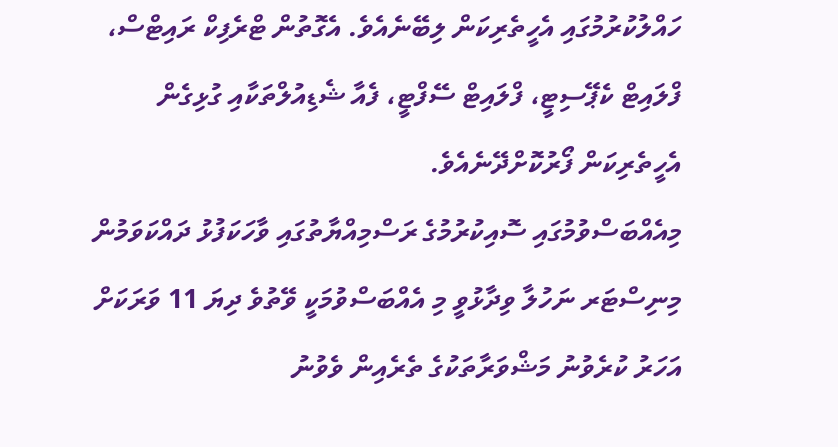ހައްލުކުރުމުގައި އެހީތެރިކަން ލިބޭނެއެވެ. އެގޮތުން ޓްރެފިކް ރައިޓްސް، ފްލައިޓް ކެޕޭސިޓީ، ފްލައިޓް ސޭފްޓީ، ފެއާ ޝެޑިއުލްތަކާއި ގުޅިގެން އެހީތެރިކަން ފޯރުކޮށްދޭނެއެވެ.
މިއެއްބަސްވުމުގައި ސޮއިކުރުމުގެ ރަސްމިއްޔާތުގައި ވާހަކަފުޅު ދައްކަވަމުން މިނިސްޓަރ ނަހުލާ ވިދާޅުވީ މި އެއްބަސްވުމަކީ ވޭތުވެ ދިޔަ 11 ވަރަކަށް އަހަރު ކުރެވުނު މަޝްވަރާތަކުގެ ތެރެއިން ވެވުނު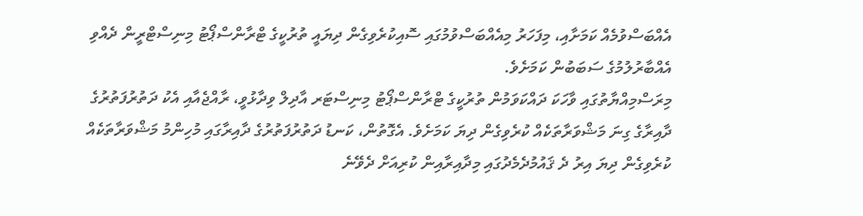އެއްބަސްވުމެއް ކަމަށާއި، މިފަހަރު މިއެއްބަސްވުމުގައި ސޮއިކުރެވިގެން ދިޔައީ ތުރުކީގެ ޓްރާންސްޕޯޓު މިނިސްޓްރީން ދެއްވި އެއްބާރުލުމުގެ ސަބަބުން ކަމަށެވެ.
މިރަސްމިއްޔާތުގައި ވާހަކަ ދައްކަވަމުން ތުރުކީގެ ޓްރާންސްޕޯޓު މިނިސްޓަރ އާދިލް ވިދާޅުވީ، ރާއްޖެއާއި އެކު ދަތުރުފަތުރުގެ ދާއިރާގެ ގިނަ މަޝްވަރާތަކެއް ކުރެވިގެން ދިޔަ ކަމަށެވެ. އެގޮތުން، ކަނޑު ދަތުރުފަތުރުގެ ދާއިރާގައި މުހިންމު މަޝްވަރާތަކެއް ކުރެވިގެން ދިޔަ އިރު ދެ ޤައުމުދެމެދުގައި މިދާއިރާއިން ކުރިއަށް ދެވޭނެ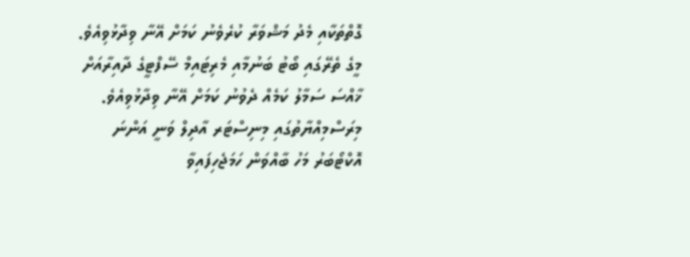ގޮތްތަކާއި މެދު މަޝްވަރާ ކުރެވެނު ކަމަށް އޭނާ ވިދާޅުވިއެވެ. މީގެ ތެރޭގައި ބޯޓު ބަނުމާއި މެރިޓައިމް ސޭފްޓީގެ ދާއިރާއަށް ޚާއްސަ ސަމާލު ކަމެއް ދެވުނު ކަމަށް އޭނާ ވިދާޅުވިއެވެ.
މިރަސްމިއްޔާތުގައި މިނިސްޓަރ އާދިލް ވަނީ އަންނަ އޮކްޓޯބަރު މަހު ބާއްވަން ހަމަޖެހިފައިވާ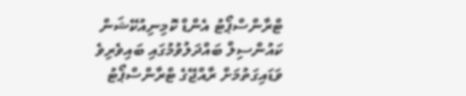ޓްރާންސްޕޯޓު އެންޑް ކޮމިނިއުކޭޝަން ކައުންސިލް ބައްދަލުވުމުގައި ބައިވެރިވެ ވަޑައިގަތުމަށް ރާއްޖޭގެ ޓްރާންސްޕޯޓު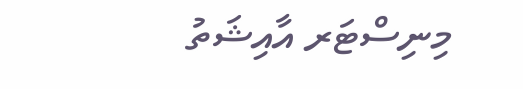މިނިސްޓަރ އާއިޝަތު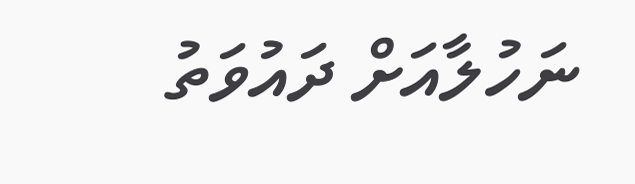ނަހުލާއަށް ދައުވަތު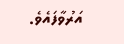އަރުވާފައެވެ.